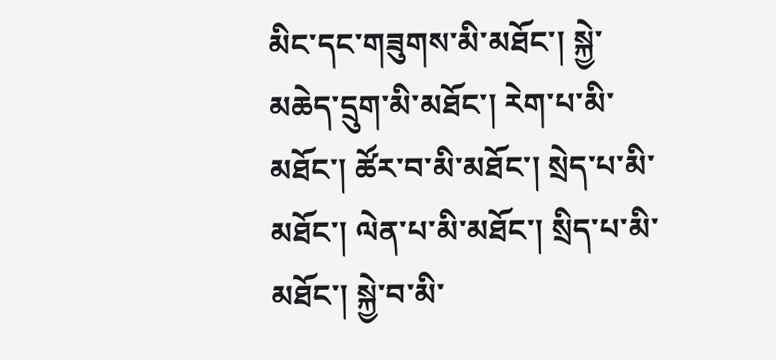མིང་དང་གཟུགས་མི་མཐོང་། སྐྱེ་མཆེད་དྲུག་མི་མཐོང་། རེག་པ་མི་མཐོང་། ཚོར་བ་མི་མཐོང་། སྲེད་པ་མི་མཐོང་། ལེན་པ་མི་མཐོང་། སྲིད་པ་མི་མཐོང་། སྐྱེ་བ་མི་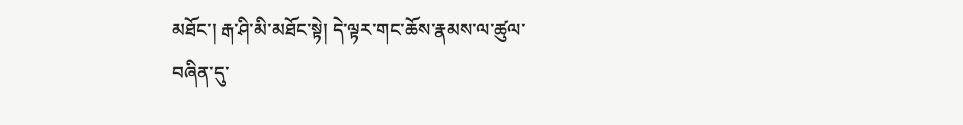མཐོང་། རྒ་ཤི་མི་མཐོང་སྟེ། དེ་ལྟར་གང་ཆོས་རྣམས་ལ་ཚུལ་བཞིན་དུ་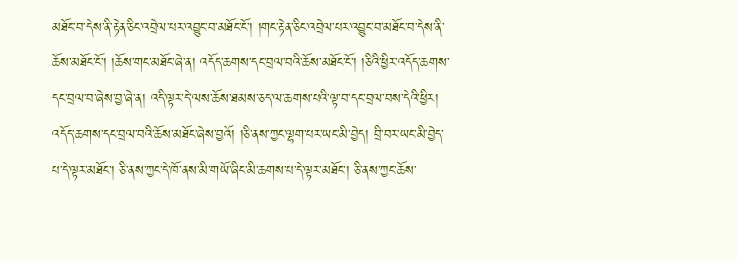མཐོང་བ་དེས་ནི་རྟེན་ཅིང་འབྲེལ་པར་འབྱུང་བ་མཐོང་ངོ་། །གང་རྟེན་ཅིང་འབྲེལ་པར་འབྱུང་བ་མཐོང་བ་དེས་ནི་ཆོས་མཐོང་ངོ་། །ཆོས་གང་མཐོང་ཞེ་ན། འདོད་ཆགས་དང་བྲལ་བའི་ཆོས་མཐོང་ངོ་། །ཅིའི་ཕྱིར་འདོད་ཆགས་དང་བྲལ་བ་ཞེས་བྱ་ཞེ་ན། འདི་ལྟར་དེ་ལས་ཆོས་ཐམས་ཅད་ལ་ཆགས་པའི་ལྟ་བ་དང་བྲལ་བས་དེའི་ཕྱིར། འདོད་ཆགས་དང་བྲལ་བའི་ཆོས་མཐོང་ཞེས་བྱའོ། །ཅི་ནས་ཀྱང་ལྷག་པར་ཡང་མི་བྱེད། བྲི་བར་ཡང་མི་བྱེད་པ་དེ་ལྟར་མཐོང་། ཅི་ནས་ཀྱང་དེ་ཁོ་ནས་མི་གཡོ་ཞིང་མི་ཆགས་པ་དེ་ལྟར་མཐོང་། ཅི་ནས་ཀྱང་ཆོས་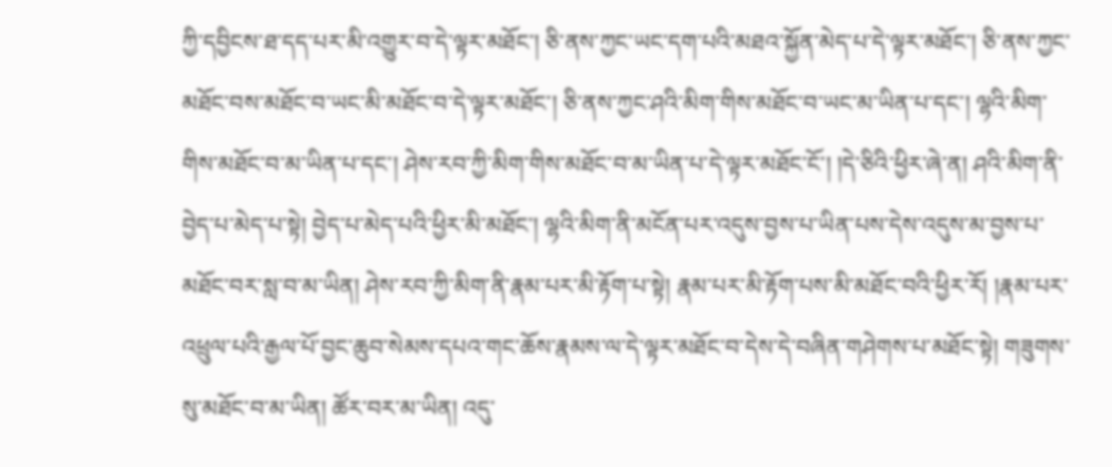ཀྱི་དབྱིངས་ཐ་དད་པར་མི་འགྱུར་བ་དེ་ལྟར་མཐོང་། ཅི་ནས་ཀྱང་ཡང་དག་པའི་མཐའ་སྐྱོན་མེད་པ་དེ་ལྟར་མཐོང་། ཅི་ནས་ཀྱང་མཐོང་བས་མཐོང་བ་ཡང་མི་མཐོང་བ་དེ་ལྟར་མཐོང་། ཅི་ནས་ཀྱང་ཤའི་མིག་གིས་མཐོང་བ་ཡང་མ་ཡིན་པ་དང་། ལྷའི་མིག་གིས་མཐོང་བ་མ་ཡིན་པ་དང་། ཤེས་རབ་ཀྱི་མིག་གིས་མཐོང་བ་མ་ཡིན་པ་དེ་ལྟར་མཐོང་ངོ་། །དེ་ཅིའི་ཕྱིར་ཞེ་ན། ཤའི་མིག་ནི་བྱེད་པ་མེད་པ་སྟེ། བྱེད་པ་མེད་པའི་ཕྱིར་མི་མཐོང་། ལྷའི་མིག་ནི་མངོན་པར་འདུས་བྱས་པ་ཡིན་པས་དེས་འདུས་མ་བྱས་པ་མཐོང་བར་སླ་བ་མ་ཡིན། ཤེས་རབ་ཀྱི་མིག་ནི་རྣམ་པར་མི་རྟོག་པ་སྟེ། རྣམ་པར་མི་རྟོག་པས་མི་མཐོང་བའི་ཕྱིར་རོ། །རྣམ་པར་འཕྲུལ་པའི་རྒྱལ་པོ་བྱང་ཆུབ་སེམས་དཔའ་གང་ཆོས་རྣམས་ལ་དེ་ལྟར་མཐོང་བ་དེས་དེ་བཞིན་གཤེགས་པ་མཐོང་སྟེ། གཟུགས་སུ་མཐོང་བ་མ་ཡིན། ཚོར་བར་མ་ཡིན། འདུ་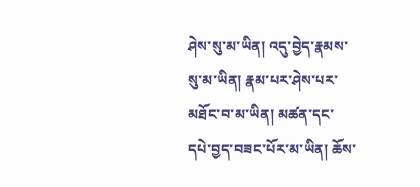ཤེས་སུ་མ་ཡིན། འདུ་བྱེད་རྣམས་སུ་མ་ཡིན། རྣམ་པར་ཤེས་པར་མཐོང་བ་མ་ཡིན། མཚན་དང་དཔེ་བྱད་བཟང་པོར་མ་ཡིན། ཆོས་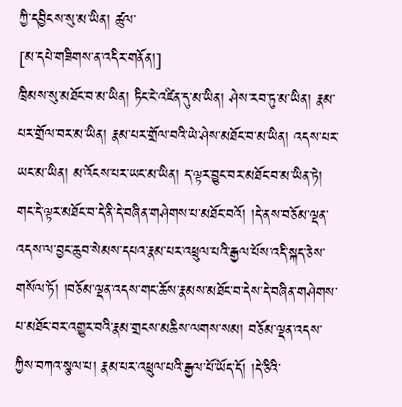ཀྱི་དབྱིངས་སུ་མ་ཡིན། ཚུལ་
[མ་དཔེ་གཟིགས་ན་འདིར་གནོན།]
ཁྲིམས་སུ་མཐོང་བ་མ་ཡིན། ཏིང་ངེ་འཛིན་དུ་མ་ཡིན། ཤེས་རབ་ཏུ་མ་ཡིན། རྣམ་པར་གྲོལ་བར་མ་ཡིན། རྣམ་པར་གྲོལ་བའི་ཡེ་ཤེས་མཐོང་བ་མ་ཡིན། འདས་པར་ཡང་མ་ཡིན། མ་འོངས་པར་ཡང་མ་ཡིན། ད་ལྟར་བྱུང་བར་མཐོང་བ་མ་ཡིན་ཏེ། གང་དེ་ལྟར་མཐོང་བ་དེ་ནི་དེ་བཞིན་གཤེགས་པ་མཐོང་བའོ། །དེ་ནས་བཅོམ་ལྡན་འདས་ལ་བྱང་ཆུབ་སེམས་དཔའ་རྣམ་པར་འཕྲུལ་པའི་རྒྱལ་པོས་འདི་སྐད་ཅེས་གསོལ་ཏོ། །བཅོམ་ལྡན་འདས་གང་ཆོས་རྣམས་མཐོང་བ་དེས་དེ་བཞིན་གཤེགས་པ་མཐོང་བར་འགྱུར་བའི་རྣམ་གྲངས་མཆིས་ལགས་སམ། བཅོམ་ལྡན་འདས་ཀྱིས་བཀའ་སྩལ་པ། རྣམ་པར་འཕྲུལ་པའི་རྒྱལ་པོ་ཡོད་དོ། །དེ་ཅིའི་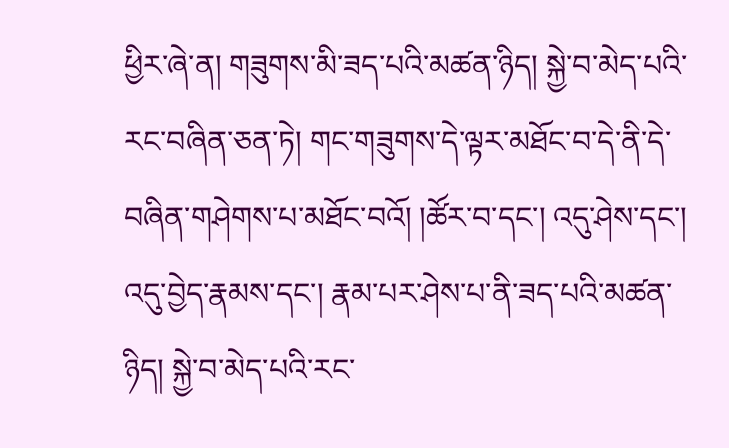ཕྱིར་ཞེ་ན། གཟུགས་མི་ཟད་པའི་མཚན་ཉིད། སྐྱེ་བ་མེད་པའི་རང་བཞིན་ཅན་ཏེ། གང་གཟུགས་དེ་ལྟར་མཐོང་བ་དེ་ནི་དེ་བཞིན་གཤེགས་པ་མཐོང་བའོ། །ཚོར་བ་དང་། འདུ་ཤེས་དང་། འདུ་བྱེད་རྣམས་དང་། རྣམ་པར་ཤེས་པ་ནི་ཟད་པའི་མཚན་ཉིད། སྐྱེ་བ་མེད་པའི་རང་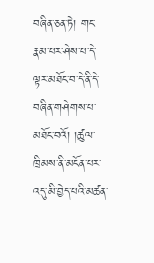བཞིན་ཅན་ཏེ། གང་རྣམ་པར་ཤེས་པ་དེ་ལྟར་མཐོང་བ་དེ་ནི་དེ་བཞིན་གཤེགས་པ་མཐོང་བའོ། །ཚུལ་ཁྲིམས་ནི་མངོན་པར་འདུ་མི་བྱེད་པའི་མཚན་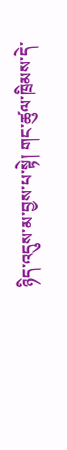ཉིད་འདུས་མ་བྱས་པ་སྟེ། གང་ཚུལ་ཁྲིམས་དེ་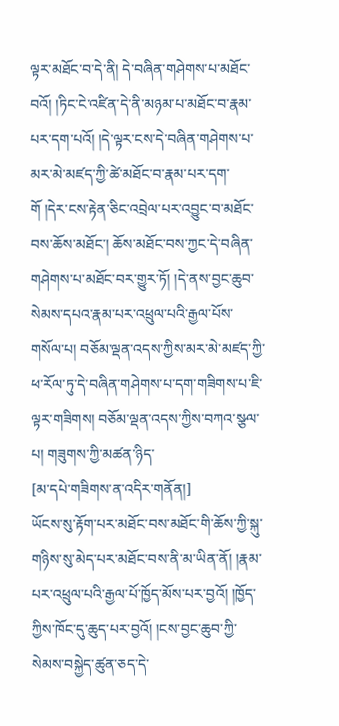ལྟར་མཐོང་བ་དེ་ནི། དེ་བཞིན་གཤེགས་པ་མཐོང་བའོ། །ཏིང་ངེ་འཛིན་དེ་ནི་མཉམ་པ་མཐོང་བ་རྣམ་པར་དག་པའོ། །དེ་ལྟར་ངས་དེ་བཞིན་གཤེགས་པ་མར་མེ་མཛད་ཀྱི་ཚེ་མཐོང་བ་རྣམ་པར་དག་གོ །དེར་ངས་རྟེན་ཅིང་འབྲེལ་པར་འབྱུང་བ་མཐོང་བས་ཆོས་མཐོང་། ཆོས་མཐོང་བས་ཀྱང་དེ་བཞིན་གཤེགས་པ་མཐོང་བར་གྱུར་ཏོ། །དེ་ནས་བྱང་ཆུབ་སེམས་དཔའ་རྣམ་པར་འཕྲུལ་པའི་རྒྱལ་པོས་གསོལ་པ། བཅོམ་ལྡན་འདས་ཀྱིས་མར་མེ་མཛད་ཀྱི་ཕ་རོལ་ཏུ་དེ་བཞིན་གཤེགས་པ་དག་གཟིགས་པ་ཇི་ལྟར་གཟིགས། བཅོམ་ལྡན་འདས་ཀྱིས་བཀའ་སྩལ་པ། གཟུགས་ཀྱི་མཚན་ཉིད་
[མ་དཔེ་གཟིགས་ན་འདིར་གནོན།]
ཡོངས་སུ་རྟོག་པར་མཐོང་བས་མཐོང་གི་ཆོས་ཀྱི་སྐུ་གཉིས་སུ་མེད་པར་མཐོང་བས་ནི་མ་ཡིན་ནོ། །རྣམ་པར་འཕྲུལ་པའི་རྒྱལ་པོ་ཁྱོད་མོས་པར་བྱའོ། །ཁྱོད་ཀྱིས་ཁོང་དུ་ཆུད་པར་བྱའོ། །ངས་བྱང་ཆུབ་ཀྱི་སེམས་བསྐྱེད་ཚུན་ཅད་དེ་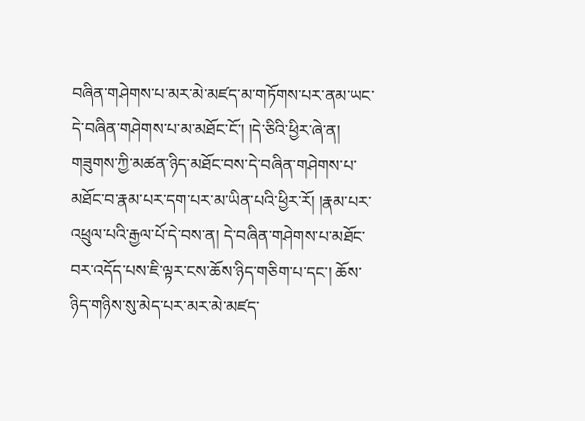བཞིན་གཤེགས་པ་མར་མེ་མཛད་མ་གཏོགས་པར་ནམ་ཡང་དེ་བཞིན་གཤེགས་པ་མ་མཐོང་ངོ་། །དེ་ཅིའི་ཕྱིར་ཞེ་ན། གཟུགས་ཀྱི་མཚན་ཉིད་མཐོང་བས་དེ་བཞིན་གཤེགས་པ་མཐོང་བ་རྣམ་པར་དག་པར་མ་ཡིན་པའི་ཕྱིར་རོ། །རྣམ་པར་འཕྲུལ་པའི་རྒྱལ་པོ་དེ་བས་ན། དེ་བཞིན་གཤེགས་པ་མཐོང་བར་འདོད་པས་ཇི་ལྟར་ངས་ཆོས་ཉིད་གཅིག་པ་དང་། ཆོས་ཉིད་གཉིས་སུ་མེད་པར་མར་མེ་མཛད་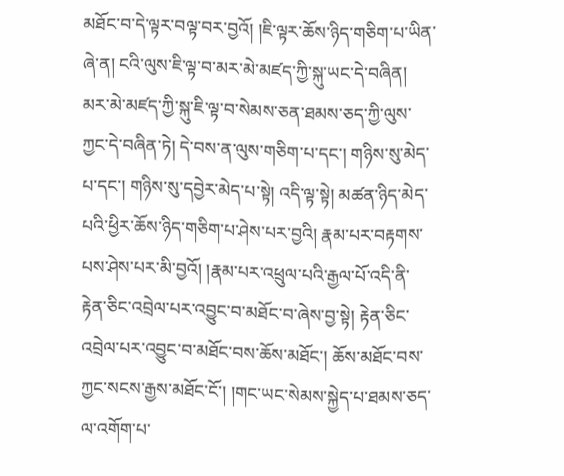མཐོང་བ་དེ་ལྟར་བལྟ་བར་བྱའོ། །ཇི་ལྟར་ཆོས་ཉིད་གཅིག་པ་ཡིན་ཞེ་ན། ངའི་ལུས་ཇི་ལྟ་བ་མར་མེ་མཛད་ཀྱི་སྐུ་ཡང་དེ་བཞིན། མར་མེ་མཛད་ཀྱི་སྐུ་ཇི་ལྟ་བ་སེམས་ཅན་ཐམས་ཅད་ཀྱི་ལུས་ཀྱང་དེ་བཞིན་ཏེ། དེ་བས་ན་ལུས་གཅིག་པ་དང་། གཉིས་སུ་མེད་པ་དང་། གཉིས་སུ་དབྱེར་མེད་པ་སྟེ། འདི་ལྟ་སྟེ། མཚན་ཉིད་མེད་པའི་ཕྱིར་ཆོས་ཉིད་གཅིག་པ་ཤེས་པར་བྱའི། རྣམ་པར་བརྟགས་པས་ཤེས་པར་མི་བྱའོ། །རྣམ་པར་འཕྲུལ་པའི་རྒྱལ་པོ་འདི་ནི་རྟེན་ཅིང་འབྲེལ་པར་འབྱུང་བ་མཐོང་བ་ཞེས་བྱ་སྟེ། རྟེན་ཅིང་འབྲེལ་པར་འབྱུང་བ་མཐོང་བས་ཆོས་མཐོང་། ཆོས་མཐོང་བས་ཀྱང་སངས་རྒྱས་མཐོང་ངོ་། །གང་ཡང་སེམས་སྐྱེད་པ་ཐམས་ཅད་ལ་འགོག་པ་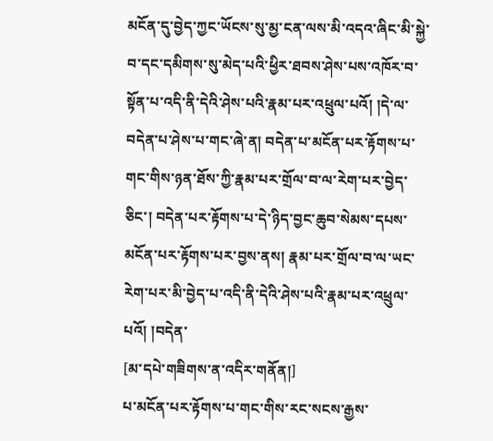མངོན་དུ་བྱེད་ཀྱང་ཡོངས་སུ་མྱ་ངན་ལས་མི་འདའ་ཞིང་མི་སྐྱེ་བ་དང་དམིགས་སུ་མེད་པའི་ཕྱིར་ཐབས་ཤེས་པས་འཁོར་བ་སྟོན་པ་འདི་ནི་དེའི་ཤེས་པའི་རྣམ་པར་འཕྲུལ་པའོ། །དེ་ལ་བདེན་པ་ཤེས་པ་གང་ཞེ་ན། བདེན་པ་མངོན་པར་རྟོགས་པ་གང་གིས་ཉན་ཐོས་ཀྱི་རྣམ་པར་གྲོལ་བ་ལ་རེག་པར་བྱེད་ཅིང་། བདེན་པར་རྟོགས་པ་དེ་ཉིད་བྱང་ཆུབ་སེམས་དཔས་མངོན་པར་རྟོགས་པར་བྱས་ནས། རྣམ་པར་གྲོལ་བ་ལ་ཡང་རེག་པར་མི་བྱེད་པ་འདི་ནི་དེའི་ཤེས་པའི་རྣམ་པར་འཕྲུལ་པའོ། །བདེན་
[མ་དཔེ་གཟིགས་ན་འདིར་གནོན།]
པ་མངོན་པར་རྟོགས་པ་གང་གིས་རང་སངས་རྒྱས་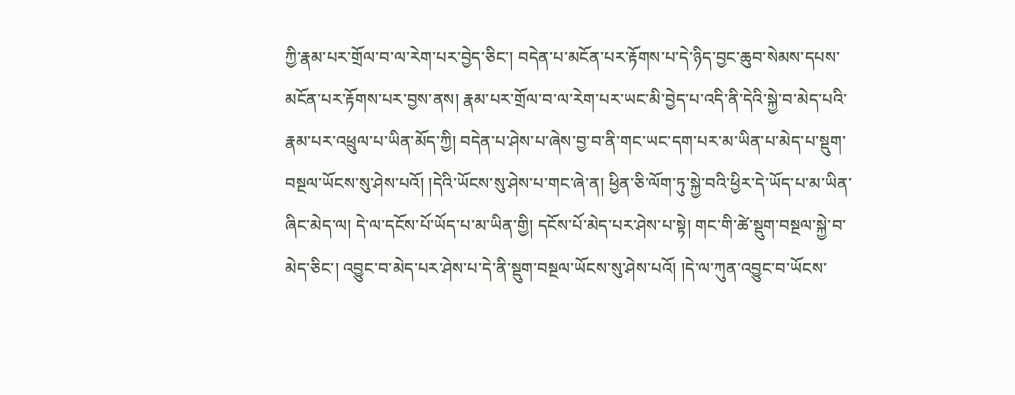ཀྱི་རྣམ་པར་གྲོལ་བ་ལ་རེག་པར་བྱེད་ཅིང་། བདེན་པ་མངོན་པར་རྟོགས་པ་དེ་ཉིད་བྱང་ཆུབ་སེམས་དཔས་མངོན་པར་རྟོགས་པར་བྱས་ནས། རྣམ་པར་གྲོལ་བ་ལ་རེག་པར་ཡང་མི་བྱེད་པ་འདི་ནི་དེའི་སྐྱེ་བ་མེད་པའི་རྣམ་པར་འཕྲུལ་པ་ཡིན་མོད་ཀྱི། བདེན་པ་ཤེས་པ་ཞེས་བྱ་བ་ནི་གང་ཡང་དག་པར་མ་ཡིན་པ་མེད་པ་སྡུག་བསྔལ་ཡོངས་སུ་ཤེས་པའོ། །དེའི་ཡོངས་སུ་ཤེས་པ་གང་ཞེ་ན། ཕྱིན་ཅི་ལོག་ཏུ་སྐྱེ་བའི་ཕྱིར་དེ་ཡོད་པ་མ་ཡིན་ཞིང་མེད་ལ། དེ་ལ་དངོས་པོ་ཡོད་པ་མ་ཡིན་གྱི། དངོས་པོ་མེད་པར་ཤེས་པ་སྟེ། གང་གི་ཚེ་སྡུག་བསྔལ་སྐྱེ་བ་མེད་ཅིང་། འབྱུང་བ་མེད་པར་ཤེས་པ་དེ་ནི་སྡུག་བསྔལ་ཡོངས་སུ་ཤེས་པའོ། །དེ་ལ་ཀུན་འབྱུང་བ་ཡོངས་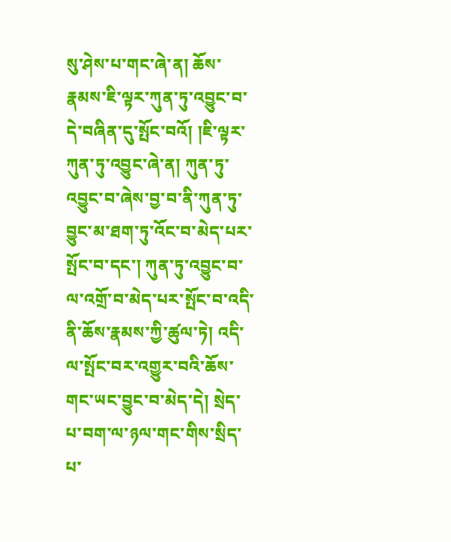སུ་ཤེས་པ་གང་ཞེ་ན། ཆོས་རྣམས་ཇི་ལྟར་ཀུན་ཏུ་འབྱུང་བ་དེ་བཞིན་དུ་སྤོང་བའོ། །ཇི་ལྟར་ཀུན་ཏུ་འབྱུང་ཞེ་ན། ཀུན་ཏུ་འབྱུང་བ་ཞེས་བྱ་བ་ནི་ཀུན་ཏུ་བྱུང་མ་ཐག་ཏུ་འོང་བ་མེད་པར་སྤོང་བ་དང་། ཀུན་ཏུ་འབྱུང་བ་ལ་འགྲོ་བ་མེད་པར་སྤོང་བ་འདི་ནི་ཆོས་རྣམས་ཀྱི་ཚུལ་ཏེ། འདི་ལ་སྤོང་བར་འགྱུར་བའི་ཆོས་གང་ཡང་བྱུང་བ་མེད་དེ། སྲེད་པ་བག་ལ་ཉལ་གང་གིས་སྲིད་པ་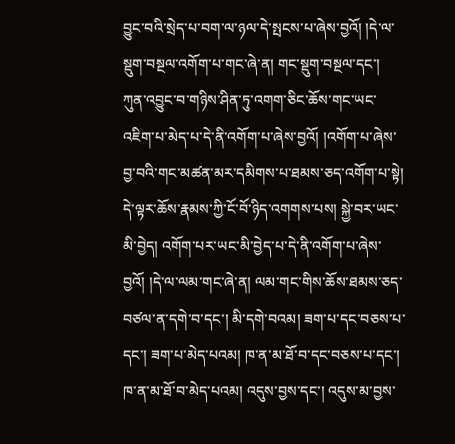བྱུང་བའི་སྲེད་པ་བག་ལ་ཉལ་དེ་སྤངས་པ་ཞེས་བྱའོ། །དེ་ལ་སྡུག་བསྔལ་འགོག་པ་གང་ཞེ་ན། གང་སྡུག་བསྔལ་དང་། ཀུན་འབྱུང་བ་གཉིས་ཤིན་ཏུ་འགག་ཅིང་ཆོས་གང་ཡང་འཇིག་པ་མེད་པ་དེ་ནི་འགོག་པ་ཞེས་བྱའོ། །འགོག་པ་ཞེས་བྱ་བའི་གང་མཚན་མར་དམིགས་པ་ཐམས་ཅད་འགོག་པ་སྟེ། དེ་ལྟར་ཆོས་རྣམས་ཀྱི་ངོ་བོ་ཉིད་འགགས་པས། སྐྱེ་བར་ཡང་མི་བྱེད། འགོག་པར་ཡང་མི་བྱེད་པ་དེ་ནི་འགོག་པ་ཞེས་བྱའོ། །དེ་ལ་ལམ་གང་ཞེ་ན། ལམ་གང་གིས་ཆོས་ཐམས་ཅད་བཙལ་ན་དགེ་བ་དང་། མི་དགེ་བའམ། ཟག་པ་དང་བཅས་པ་དང་། ཟག་པ་མེད་པའམ། ཁ་ན་མ་ཐོ་བ་དང་བཅས་པ་དང་། ཁ་ན་མ་ཐོ་བ་མེད་པའམ། འདུས་བྱས་དང་། འདུས་མ་བྱས་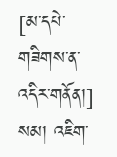[མ་དཔེ་གཟིགས་ན་འདིར་གནོན།]
སམ། འཇིག་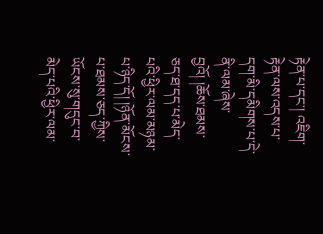རྟེན་པ་དང་། འཇིག་རྟེན་ལས་འདས་པ་དག་མི་དམིགས་པ་དེ་ནི་ལམ་ཞེས་བྱའོ། །ཆོས་ཐམས་ཅད་ཐ་དད་པ་མེད་པའི་ཕྱིར་ལམ་མཉམ་པ་ཉིད་དོ། །ཉོན་མོངས་པ་ཐམས་ཅད་ཀྱིས་ཡོངས་སུ་གདུང་བ་མེད་པའི་ཕྱིར་ལམ་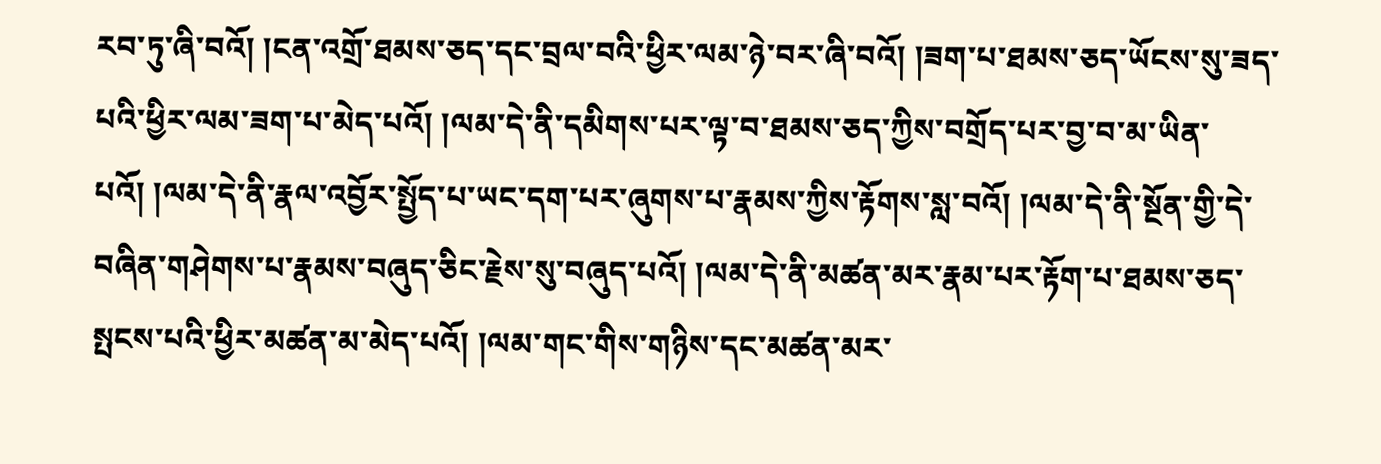རབ་ཏུ་ཞི་བའོ། །ངན་འགྲོ་ཐམས་ཅད་དང་བྲལ་བའི་ཕྱིར་ལམ་ཉེ་བར་ཞི་བའོ། །ཟག་པ་ཐམས་ཅད་ཡོངས་སུ་ཟད་པའི་ཕྱིར་ལམ་ཟག་པ་མེད་པའོ། །ལམ་དེ་ནི་དམིགས་པར་ལྟ་བ་ཐམས་ཅད་ཀྱིས་བགྲོད་པར་བྱ་བ་མ་ཡིན་པའོ། །ལམ་དེ་ནི་རྣལ་འབྱོར་སྤྱོད་པ་ཡང་དག་པར་ཞུགས་པ་རྣམས་ཀྱིས་རྟོགས་སླ་བའོ། །ལམ་དེ་ནི་སྔོན་གྱི་དེ་བཞིན་གཤེགས་པ་རྣམས་བཞུད་ཅིང་རྗེས་སུ་བཞུད་པའོ། །ལམ་དེ་ནི་མཚན་མར་རྣམ་པར་རྟོག་པ་ཐམས་ཅད་སྤངས་པའི་ཕྱིར་མཚན་མ་མེད་པའོ། །ལམ་གང་གིས་གཉིས་དང་མཚན་མར་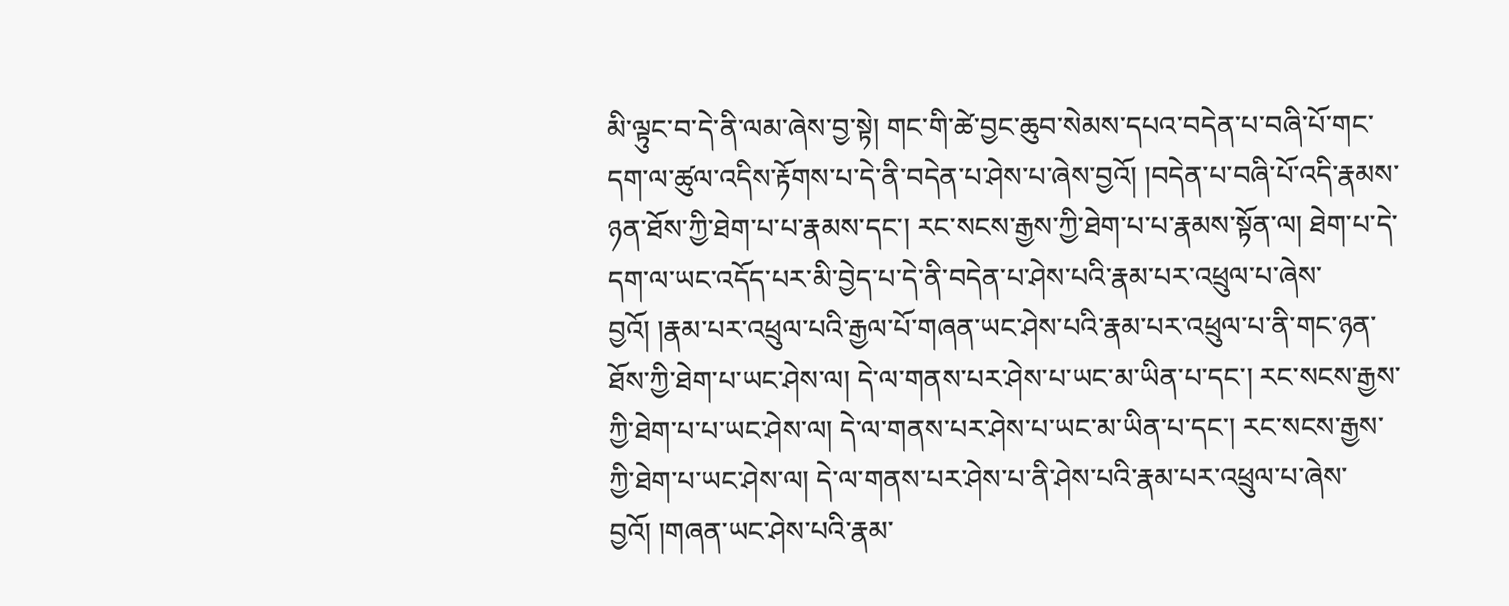མི་ལྟུང་བ་དེ་ནི་ལམ་ཞེས་བྱ་སྟེ། གང་གི་ཚེ་བྱང་ཆུབ་སེམས་དཔའ་བདེན་པ་བཞི་པོ་གང་དག་ལ་ཚུལ་འདིས་རྟོགས་པ་དེ་ནི་བདེན་པ་ཤེས་པ་ཞེས་བྱའོ། །བདེན་པ་བཞི་པོ་འདི་རྣམས་ཉན་ཐོས་ཀྱི་ཐེག་པ་པ་རྣམས་དང་། རང་སངས་རྒྱས་ཀྱི་ཐེག་པ་པ་རྣམས་སྟོན་ལ། ཐེག་པ་དེ་དག་ལ་ཡང་འདོད་པར་མི་བྱེད་པ་དེ་ནི་བདེན་པ་ཤེས་པའི་རྣམ་པར་འཕྲུལ་པ་ཞེས་བྱའོ། །རྣམ་པར་འཕྲུལ་པའི་རྒྱལ་པོ་གཞན་ཡང་ཤེས་པའི་རྣམ་པར་འཕྲུལ་པ་ནི་གང་ཉན་ཐོས་ཀྱི་ཐེག་པ་ཡང་ཤེས་ལ། དེ་ལ་གནས་པར་ཤེས་པ་ཡང་མ་ཡིན་པ་དང་། རང་སངས་རྒྱས་ཀྱི་ཐེག་པ་པ་ཡང་ཤེས་ལ། དེ་ལ་གནས་པར་ཤེས་པ་ཡང་མ་ཡིན་པ་དང་། རང་སངས་རྒྱས་ཀྱི་ཐེག་པ་ཡང་ཤེས་ལ། དེ་ལ་གནས་པར་ཤེས་པ་ནི་ཤེས་པའི་རྣམ་པར་འཕྲུལ་པ་ཞེས་བྱའོ། །གཞན་ཡང་ཤེས་པའི་རྣམ་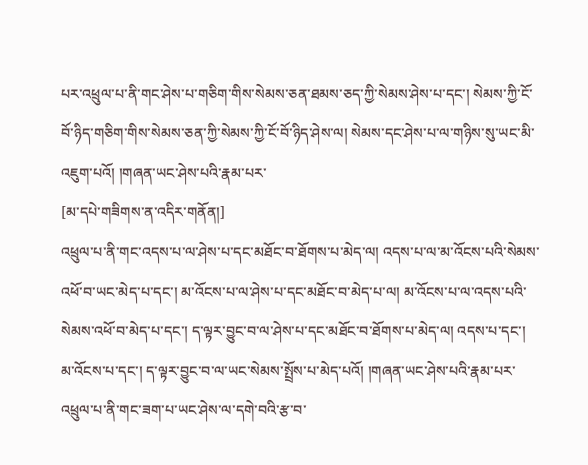པར་འཕྲུལ་པ་ནི་གང་ཤེས་པ་གཅིག་གིས་སེམས་ཅན་ཐམས་ཅད་ཀྱི་སེམས་ཤེས་པ་དང་། སེམས་ཀྱི་ངོ་བོ་ཉིད་གཅིག་གིས་སེམས་ཅན་ཀྱི་སེམས་ཀྱི་ངོ་བོ་ཉིད་ཤེས་ལ། སེམས་དང་ཤེས་པ་ལ་གཉིས་སུ་ཡང་མི་འཇུག་པའོ། །གཞན་ཡང་ཤེས་པའི་རྣམ་པར་
[མ་དཔེ་གཟིགས་ན་འདིར་གནོན།]
འཕྲུལ་པ་ནི་གང་འདས་པ་ལ་ཤེས་པ་དང་མཐོང་བ་ཐོགས་པ་མེད་ལ། འདས་པ་ལ་མ་འོངས་པའི་སེམས་འཕོ་བ་ཡང་མེད་པ་དང་། མ་འོངས་པ་ལ་ཤེས་པ་དང་མཐོང་བ་མེད་པ་ལ། མ་འོངས་པ་ལ་འདས་པའི་སེམས་འཕོ་བ་མེད་པ་དང་། ད་ལྟར་བྱུང་བ་ལ་ཤེས་པ་དང་མཐོང་བ་ཐོགས་པ་མེད་ལ། འདས་པ་དང་། མ་འོངས་པ་དང་། ད་ལྟར་བྱུང་བ་ལ་ཡང་སེམས་སྤྲོས་པ་མེད་པའོ། །གཞན་ཡང་ཤེས་པའི་རྣམ་པར་འཕྲུལ་པ་ནི་གང་ཟག་པ་ཡང་ཤེས་ལ་དགེ་བའི་རྩ་བ་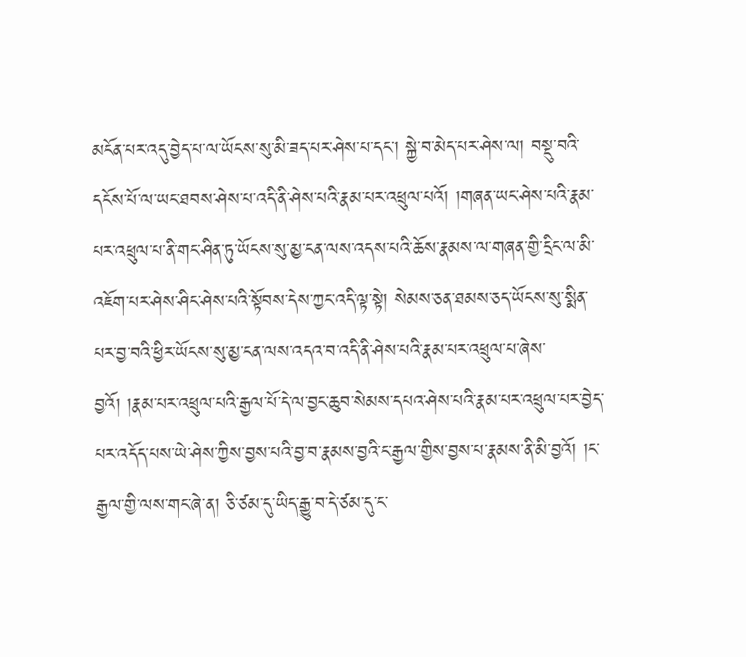མངོན་པར་འདུ་བྱེད་པ་ལ་ཡོངས་སུ་མི་ཟད་པར་ཤེས་པ་དང་། སྐྱེ་བ་མེད་པར་ཤེས་ལ། བསྡུ་བའི་དངོས་པོ་ལ་ཡང་ཐབས་ཤེས་པ་འདི་ནི་ཤེས་པའི་རྣམ་པར་འཕྲུལ་པའོ། །གཞན་ཡང་ཤེས་པའི་རྣམ་པར་འཕྲུལ་པ་ནི་གང་ཤིན་ཏུ་ཡོངས་སུ་མྱ་ངན་ལས་འདས་པའི་ཆོས་རྣམས་ལ་གཞན་གྱི་དྲིང་ལ་མི་འཇོག་པར་ཤེས་ཤིང་ཤེས་པའི་སྟོབས་དེས་ཀྱང་འདི་ལྟ་སྟེ། སེམས་ཅན་ཐམས་ཅད་ཡོངས་སུ་སྨིན་པར་བྱ་བའི་ཕྱིར་ཡོངས་སུ་མྱ་ངན་ལས་འདའ་བ་འདི་ནི་ཤེས་པའི་རྣམ་པར་འཕྲུལ་པ་ཞེས་བྱའོ། །རྣམ་པར་འཕྲུལ་པའི་རྒྱལ་པོ་དེ་ལ་བྱང་ཆུབ་སེམས་དཔའ་ཤེས་པའི་རྣམ་པར་འཕྲུལ་པར་བྱེད་པར་འདོད་པས་ཡེ་ཤེས་ཀྱིས་བྱས་པའི་བྱ་བ་རྣམས་བྱའི་ང་རྒྱལ་གྱིས་བྱས་པ་རྣམས་ནི་མི་བྱའོ། །ང་རྒྱལ་གྱི་ལས་གང་ཞེ་ན། ཅི་ཙམ་དུ་ཡིད་རྒྱུ་བ་དེ་ཙམ་དུ་ང་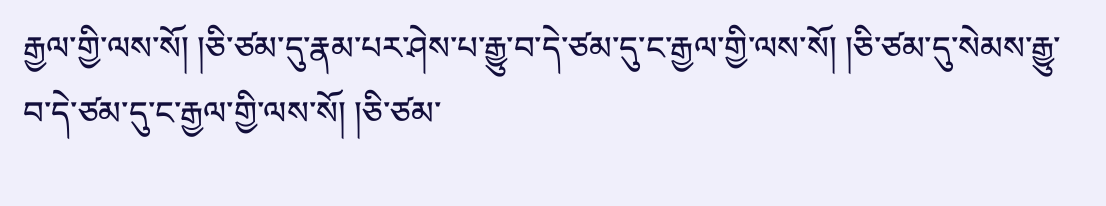རྒྱལ་གྱི་ལས་སོ། །ཅི་ཙམ་དུ་རྣམ་པར་ཤེས་པ་རྒྱུ་བ་དེ་ཙམ་དུ་ང་རྒྱལ་གྱི་ལས་སོ། །ཅི་ཙམ་དུ་སེམས་རྒྱུ་བ་དེ་ཙམ་དུ་ང་རྒྱལ་གྱི་ལས་སོ། །ཅི་ཙམ་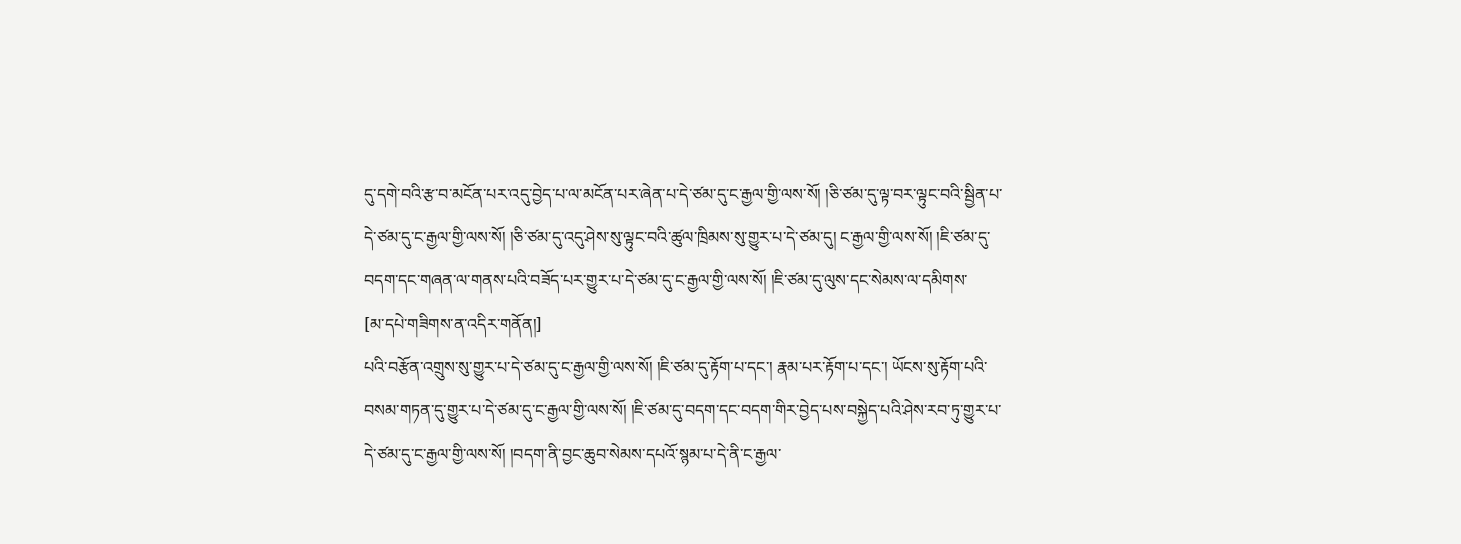དུ་དགེ་བའི་རྩ་བ་མངོན་པར་འདུ་བྱེད་པ་ལ་མངོན་པར་ཞེན་པ་དེ་ཙམ་དུ་ང་རྒྱལ་གྱི་ལས་སོ། །ཅི་ཙམ་དུ་ལྟ་བར་ལྟུང་བའི་སྦྱིན་པ་དེ་ཙམ་དུ་ང་རྒྱལ་གྱི་ལས་སོ། །ཅི་ཙམ་དུ་འདུ་ཤེས་སུ་ལྟུང་བའི་ཚུལ་ཁྲིམས་སུ་གྱུར་པ་དེ་ཙམ་དུ། ང་རྒྱལ་གྱི་ལས་སོ། །ཇི་ཙམ་དུ་བདག་དང་གཞན་ལ་གནས་པའི་བཟོད་པར་གྱུར་པ་དེ་ཙམ་དུ་ང་རྒྱལ་གྱི་ལས་སོ། །ཇི་ཙམ་དུ་ལུས་དང་སེམས་ལ་དམིགས་
[མ་དཔེ་གཟིགས་ན་འདིར་གནོན།]
པའི་བརྩོན་འགྲུས་སུ་གྱུར་པ་དེ་ཙམ་དུ་ང་རྒྱལ་གྱི་ལས་སོ། །ཇི་ཙམ་དུ་རྟོག་པ་དང་། རྣམ་པར་རྟོག་པ་དང་། ཡོངས་སུ་རྟོག་པའི་བསམ་གཏན་དུ་གྱུར་པ་དེ་ཙམ་དུ་ང་རྒྱལ་གྱི་ལས་སོ། །ཇི་ཙམ་དུ་བདག་དང་བདག་གིར་བྱེད་པས་བསྐྱེད་པའི་ཤེས་རབ་ཏུ་གྱུར་པ་དེ་ཙམ་དུ་ང་རྒྱལ་གྱི་ལས་སོ། །བདག་ནི་བྱང་ཆུབ་སེམས་དཔའོ་སྙམ་པ་དེ་ནི་ང་རྒྱལ་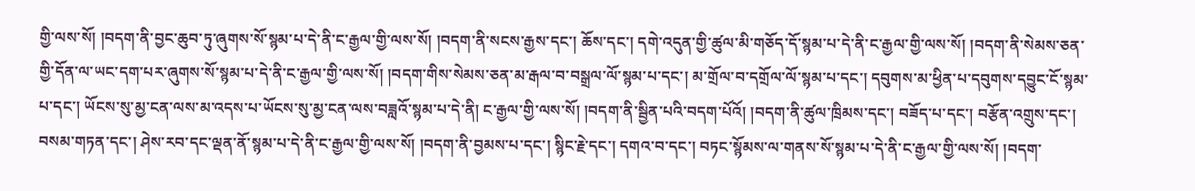གྱི་ལས་སོ། །བདག་ནི་བྱང་ཆུབ་ཏུ་ཞུགས་སོ་སྙམ་པ་དེ་ནི་ང་རྒྱལ་གྱི་ལས་སོ། །བདག་ནི་སངས་རྒྱས་དང་། ཆོས་དང་། དགེ་འདུན་གྱི་ཚུལ་མི་གཅོད་དོ་སྙམ་པ་དེ་ནི་ང་རྒྱལ་གྱི་ལས་སོ། །བདག་ནི་སེམས་ཅན་གྱི་དོན་ལ་ཡང་དག་པར་ཞུགས་སོ་སྙམ་པ་དེ་ནི་ང་རྒྱལ་གྱི་ལས་སོ། །བདག་གིས་སེམས་ཅན་མ་རྒལ་བ་བསྒྲལ་ལོ་སྙམ་པ་དང་། མ་གྲོལ་བ་དགྲོལ་ལོ་སྙམ་པ་དང་། དབུགས་མ་ཕྱིན་པ་དབུགས་དབྱུང་ངོ་སྙམ་པ་དང་། ཡོངས་སུ་མྱ་ངན་ལས་མ་འདས་པ་ཡོངས་སུ་མྱ་ངན་ལས་བཟླའོ་སྙམ་པ་དེ་ནི། ང་རྒྱལ་གྱི་ལས་སོ། །བདག་ནི་སྦྱིན་པའི་བདག་པོའོ། །བདག་ནི་ཚུལ་ཁྲིམས་དང་། བཟོད་པ་དང་། བརྩོན་འགྲུས་དང་། བསམ་གཏན་དང་། ཤེས་རབ་དང་ལྡན་ནོ་སྙམ་པ་དེ་ནི་ང་རྒྱལ་གྱི་ལས་སོ། །བདག་ནི་བྱམས་པ་དང་། སྙིང་རྗེ་དང་། དགའ་བ་དང་། བཏང་སྙོམས་ལ་གནས་སོ་སྙམ་པ་དེ་ནི་ང་རྒྱལ་གྱི་ལས་སོ། །བདག་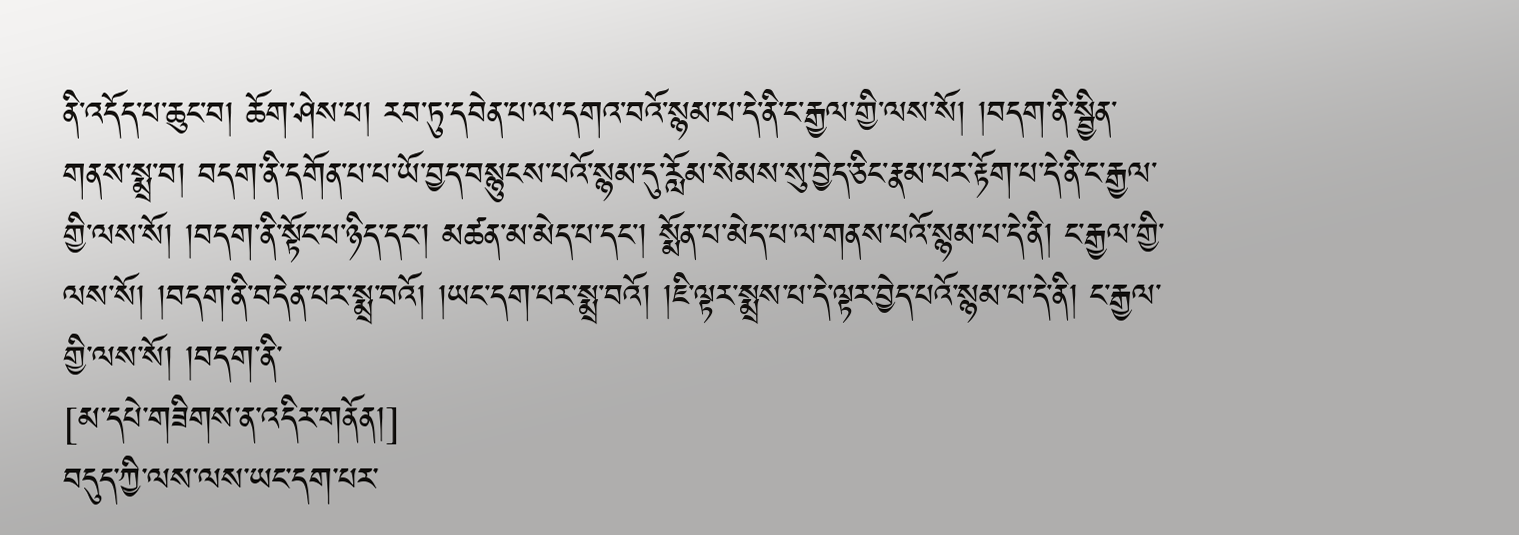ནི་འདོད་པ་ཆུང་བ། ཆོག་ཤེས་པ། རབ་ཏུ་དབེན་པ་ལ་དགའ་བའོ་སྙམ་པ་དེ་ནི་ང་རྒྱལ་གྱི་ལས་སོ། །བདག་ནི་སྦྱིན་གནས་སྨྲ་བ། བདག་ནི་དགོན་པ་པ་ཡོ་བྱད་བསྙུངས་པའོ་སྙམ་དུ་རློམ་སེམས་སུ་བྱེད་ཅིང་རྣམ་པར་རྟོག་པ་དེ་ནི་ང་རྒྱལ་གྱི་ལས་སོ། །བདག་ནི་སྟོང་པ་ཉིད་དང་། མཚན་མ་མེད་པ་དང་། སྨོན་པ་མེད་པ་ལ་གནས་པའོ་སྙམ་པ་དེ་ནི། ང་རྒྱལ་གྱི་ལས་སོ། །བདག་ནི་བདེན་པར་སྨྲ་བའོ། །ཡང་དག་པར་སྨྲ་བའོ། །ཇི་ལྟར་སྨྲས་པ་དེ་ལྟར་བྱེད་པའོ་སྙམ་པ་དེ་ནི། ང་རྒྱལ་གྱི་ལས་སོ། །བདག་ནི་
[མ་དཔེ་གཟིགས་ན་འདིར་གནོན།]
བདུད་ཀྱི་ལས་ལས་ཡང་དག་པར་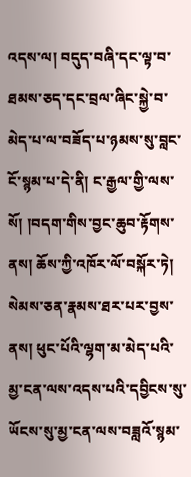འདས་ལ། བདུད་བཞི་དང་ལྟ་བ་ཐམས་ཅད་དང་བྲལ་ཞིང་སྐྱེ་བ་མེད་པ་ལ་བཟོད་པ་ཉམས་སུ་བླང་ངོ་སྙམ་པ་དེ་ནི། ང་རྒྱལ་གྱི་ལས་སོ། །བདག་གིས་བྱང་ཆུབ་རྟོགས་ནས། ཆོས་ཀྱི་འཁོར་ལོ་བསྐོར་ཏེ། སེམས་ཅན་རྣམས་ཐར་པར་བྱས་ནས། ཕུང་པོའི་ལྷག་མ་མེད་པའི་མྱ་ངན་ལས་འདས་པའི་དབྱིངས་སུ་ཡོངས་སུ་མྱ་ངན་ལས་བཟླའོ་སྙམ་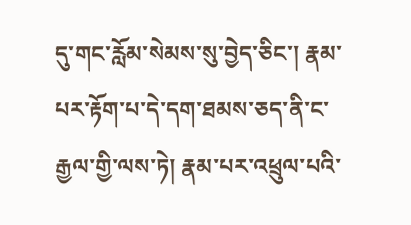དུ་གང་རློམ་སེམས་སུ་བྱེད་ཅིང་། རྣམ་པར་རྟོག་པ་དེ་དག་ཐམས་ཅད་ནི་ང་རྒྱལ་གྱི་ལས་ཏེ། རྣམ་པར་འཕྲུལ་པའི་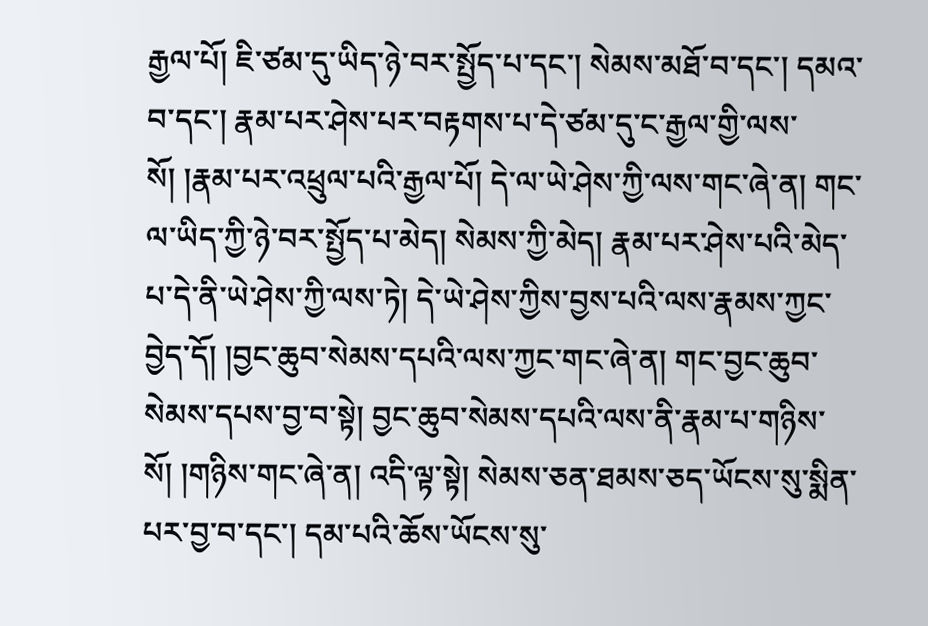རྒྱལ་པོ། ཇི་ཙམ་དུ་ཡིད་ཉེ་བར་སྤྱོད་པ་དང་། སེམས་མཐོ་བ་དང་། དམའ་བ་དང་། རྣམ་པར་ཤེས་པར་བརྟགས་པ་དེ་ཙམ་དུ་ང་རྒྱལ་གྱི་ལས་སོ། །རྣམ་པར་འཕྲུལ་པའི་རྒྱལ་པོ། དེ་ལ་ཡེ་ཤེས་ཀྱི་ལས་གང་ཞེ་ན། གང་ལ་ཡིད་ཀྱི་ཉེ་བར་སྤྱོད་པ་མེད། སེམས་ཀྱི་མེད། རྣམ་པར་ཤེས་པའི་མེད་པ་དེ་ནི་ཡེ་ཤེས་ཀྱི་ལས་ཏེ། དེ་ཡེ་ཤེས་ཀྱིས་བྱས་པའི་ལས་རྣམས་ཀྱང་བྱེད་དོ། །བྱང་ཆུབ་སེམས་དཔའི་ལས་ཀྱང་གང་ཞེ་ན། གང་བྱང་ཆུབ་སེམས་དཔས་བྱ་བ་སྟེ། བྱང་ཆུབ་སེམས་དཔའི་ལས་ནི་རྣམ་པ་གཉིས་སོ། །གཉིས་གང་ཞེ་ན། འདི་ལྟ་སྟེ། སེམས་ཅན་ཐམས་ཅད་ཡོངས་སུ་སྨིན་པར་བྱ་བ་དང་། དམ་པའི་ཆོས་ཡོངས་སུ་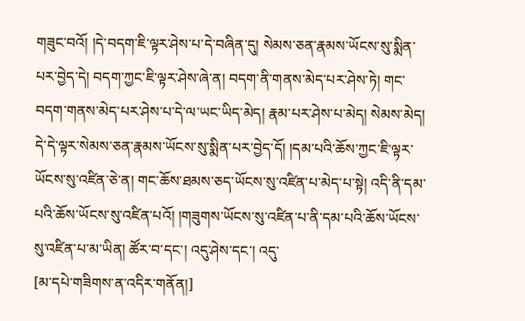གཟུང་བའོ། །དེ་བདག་ཇི་ལྟར་ཤེས་པ་དེ་བཞིན་དུ། སེམས་ཅན་རྣམས་ཡོངས་སུ་སྨིན་པར་བྱེད་དེ། བདག་ཀྱང་ཇི་ལྟར་ཤེས་ཞེ་ན། བདག་ནི་གནས་མེད་པར་ཤེས་ཏེ། གང་བདག་གནས་མེད་པར་ཤེས་པ་དེ་ལ་ཡང་ཡིད་མེད། རྣམ་པར་ཤེས་པ་མེད། སེམས་མེད། དེ་དེ་ལྟར་སེམས་ཅན་རྣམས་ཡོངས་སུ་སྨིན་པར་བྱེད་དོ། །དམ་པའི་ཆོས་ཀྱང་ཇི་ལྟར་ཡོངས་སུ་འཛིན་ཅེ་ན། གང་ཆོས་ཐམས་ཅད་ཡོངས་སུ་འཛིན་པ་མེད་པ་སྟེ། འདི་ནི་དམ་པའི་ཆོས་ཡོངས་སུ་འཛིན་པའོ། །གཟུགས་ཡོངས་སུ་འཛིན་པ་ནི་དམ་པའི་ཆོས་ཡོངས་སུ་འཛིན་པ་མ་ཡིན། ཚོར་བ་དང་། འདུ་ཤེས་དང་། འདུ་
[མ་དཔེ་གཟིགས་ན་འདིར་གནོན།]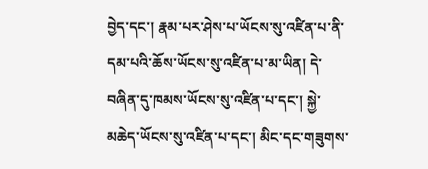བྱེད་དང་། རྣམ་པར་ཤེས་པ་ཡོངས་སུ་འཛིན་པ་ནི་དམ་པའི་ཆོས་ཡོངས་སུ་འཛིན་པ་མ་ཡིན། དེ་བཞིན་དུ་ཁམས་ཡོངས་སུ་འཛིན་པ་དང་། སྐྱེ་མཆེད་ཡོངས་སུ་འཛིན་པ་དང་། མིང་དང་གཟུགས་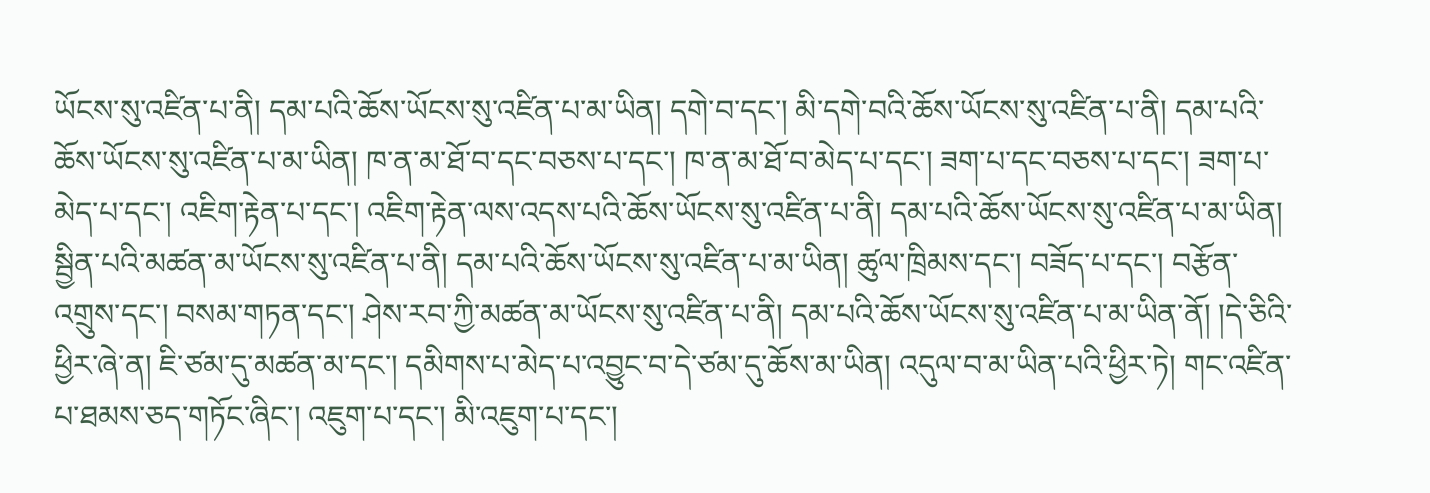ཡོངས་སུ་འཛིན་པ་ནི། དམ་པའི་ཆོས་ཡོངས་སུ་འཛིན་པ་མ་ཡིན། དགེ་བ་དང་། མི་དགེ་བའི་ཆོས་ཡོངས་སུ་འཛིན་པ་ནི། དམ་པའི་ཆོས་ཡོངས་སུ་འཛིན་པ་མ་ཡིན། ཁ་ན་མ་ཐོ་བ་དང་བཅས་པ་དང་། ཁ་ན་མ་ཐོ་བ་མེད་པ་དང་། ཟག་པ་དང་བཅས་པ་དང་། ཟག་པ་མེད་པ་དང་། འཇིག་རྟེན་པ་དང་། འཇིག་རྟེན་ལས་འདས་པའི་ཆོས་ཡོངས་སུ་འཛིན་པ་ནི། དམ་པའི་ཆོས་ཡོངས་སུ་འཛིན་པ་མ་ཡིན། སྦྱིན་པའི་མཚན་མ་ཡོངས་སུ་འཛིན་པ་ནི། དམ་པའི་ཆོས་ཡོངས་སུ་འཛིན་པ་མ་ཡིན། ཚུལ་ཁྲིམས་དང་། བཟོད་པ་དང་། བརྩོན་འགྲུས་དང་། བསམ་གཏན་དང་། ཤེས་རབ་ཀྱི་མཚན་མ་ཡོངས་སུ་འཛིན་པ་ནི། དམ་པའི་ཆོས་ཡོངས་སུ་འཛིན་པ་མ་ཡིན་ནོ། །དེ་ཅིའི་ཕྱིར་ཞེ་ན། ཇི་ཙམ་དུ་མཚན་མ་དང་། དམིགས་པ་མེད་པ་འབྱུང་བ་དེ་ཙམ་དུ་ཆོས་མ་ཡིན། འདུལ་བ་མ་ཡིན་པའི་ཕྱིར་ཏེ། གང་འཛིན་པ་ཐམས་ཅད་གཏོང་ཞིང་། འཇུག་པ་དང་། མི་འཇུག་པ་དང་།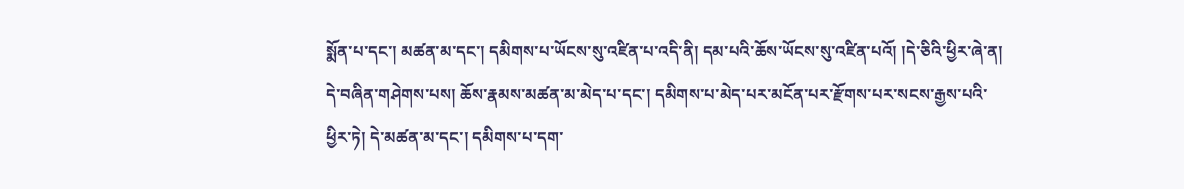སྨོན་པ་དང་། མཚན་མ་དང་། དམིགས་པ་ཡོངས་སུ་འཛིན་པ་འདི་ནི། དམ་པའི་ཆོས་ཡོངས་སུ་འཛིན་པའོ། །དེ་ཅིའི་ཕྱིར་ཞེ་ན། དེ་བཞིན་གཤེགས་པས། ཆོས་རྣམས་མཚན་མ་མེད་པ་དང་། དམིགས་པ་མེད་པར་མངོན་པར་རྫོགས་པར་སངས་རྒྱས་པའི་ཕྱིར་ཏེ། དེ་མཚན་མ་དང་། དམིགས་པ་དག་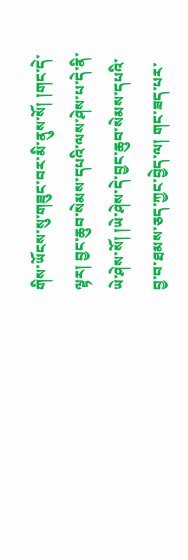གིས་ཡོངས་སུ་གཟུང་བར་མི་ནུས་སོ། །གང་དེ་ལྟར། བྱང་ཆུབ་སེམས་དཔའི་ལས་ཤེས་པ་དེ་ནི་ཡེ་ཤེས་སོ། །ཡེ་ཤེས་དེ་བྱང་ཆུབ་སེམས་དཔའི་བྱ་བ་ཐམས་ཅད་ཀྱང་བྱེད་ལ། གང་ཟད་པར་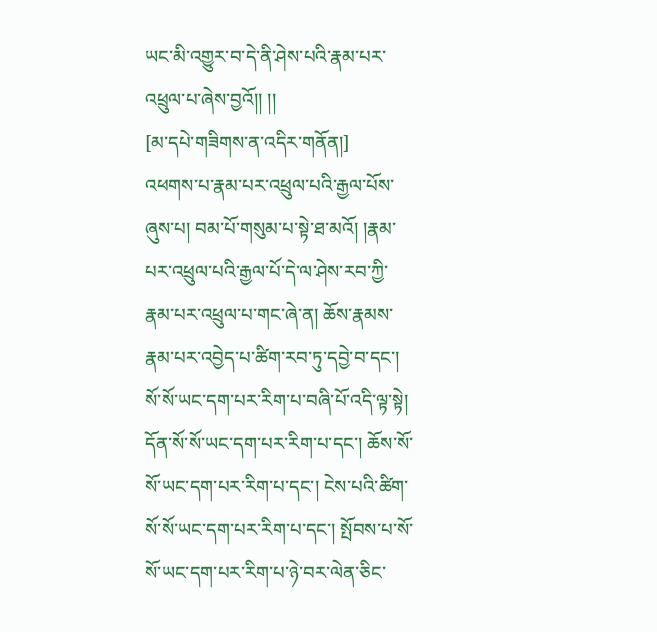ཡང་མི་འགྱུར་བ་དེ་ནི་ཤེས་པའི་རྣམ་པར་འཕྲུལ་པ་ཞེས་བྱའོ།། །།
[མ་དཔེ་གཟིགས་ན་འདིར་གནོན།]
འཕགས་པ་རྣམ་པར་འཕྲུལ་པའི་རྒྱལ་པོས་ཞུས་པ། བམ་པོ་གསུམ་པ་སྟེ་ཐ་མའོ། །རྣམ་པར་འཕྲུལ་པའི་རྒྱལ་པོ་དེ་ལ་ཤེས་རབ་ཀྱི་རྣམ་པར་འཕྲུལ་པ་གང་ཞེ་ན། ཆོས་རྣམས་རྣམ་པར་འབྱེད་པ་ཚིག་རབ་ཏུ་དབྱེ་བ་དང་། སོ་སོ་ཡང་དག་པར་རིག་པ་བཞི་པོ་འདི་ལྟ་སྟེ། དོན་སོ་སོ་ཡང་དག་པར་རིག་པ་དང་། ཆོས་སོ་སོ་ཡང་དག་པར་རིག་པ་དང་། ངེས་པའི་ཚིག་སོ་སོ་ཡང་དག་པར་རིག་པ་དང་། སྤོབས་པ་སོ་སོ་ཡང་དག་པར་རིག་པ་ཉེ་བར་ལེན་ཅིང་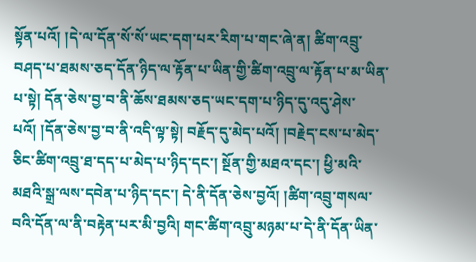སྟོན་པའོ། །དེ་ལ་དོན་སོ་སོ་ཡང་དག་པར་རིག་པ་གང་ཞེ་ན། ཚིག་འབྲུ་བཤད་པ་ཐམས་ཅད་དོན་ཉིད་ལ་རྟོན་པ་ཡིན་གྱི་ཚིག་འབྲུ་ལ་རྟོན་པ་མ་ཡིན་པ་སྟེ། དོན་ཅེས་བྱ་བ་ནི་ཆོས་ཐམས་ཅད་ཡང་དག་པ་ཉིད་དུ་འདུ་ཤེས་པའོ། །དོན་ཅེས་བྱ་བ་ནི་འདི་ལྟ་སྟེ། བརྗོད་དུ་མེད་པའོ། །བརྗེད་ངས་པ་མེད་ཅིང་ཚིག་འབྲུ་ཐ་དད་པ་མེད་པ་ཉིད་དང་། སྔོན་གྱི་མཐའ་དང་། ཕྱི་མའི་མཐའི་སྒྲ་ལས་དབེན་པ་ཉིད་དང་། དེ་ནི་དོན་ཅེས་བྱའོ། །ཚིག་འབྲུ་གསལ་བའི་དོན་ལ་ནི་བརྟེན་པར་མི་བྱའི། གང་ཚིག་འབྲུ་མཉམ་པ་དེ་ནི་དོན་ཡིན་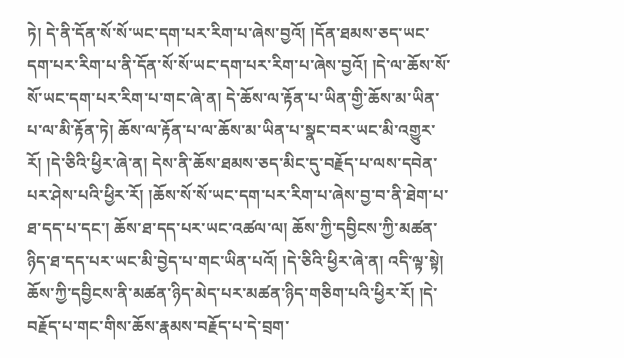ཏེ། དེ་ནི་དོན་སོ་སོ་ཡང་དག་པར་རིག་པ་ཞེས་བྱའོ། །དོན་ཐམས་ཅད་ཡང་དག་པར་རིག་པ་ནི་དོན་སོ་སོ་ཡང་དག་པར་རིག་པ་ཞེས་བྱའོ། །དེ་ལ་ཆོས་སོ་སོ་ཡང་དག་པར་རིག་པ་གང་ཞེ་ན། དེ་ཆོས་ལ་རྟོན་པ་ཡིན་གྱི་ཆོས་མ་ཡིན་པ་ལ་མི་རྟོན་ཏེ། ཆོས་ལ་རྟོན་པ་ལ་ཆོས་མ་ཡིན་པ་སྣང་བར་ཡང་མི་འགྱུར་རོ། །དེ་ཅིའི་ཕྱིར་ཞེ་ན། དེས་ནི་ཆོས་ཐམས་ཅད་མིང་དུ་བརྗོད་པ་ལས་དབེན་པར་ཤེས་པའི་ཕྱིར་རོ། །ཆོས་སོ་སོ་ཡང་དག་པར་རིག་པ་ཞེས་བྱ་བ་ནི་ཐེག་པ་ཐ་དད་པ་དང་། ཆོས་ཐ་དད་པར་ཡང་འཚལ་ལ། ཆོས་ཀྱི་དབྱིངས་ཀྱི་མཚན་ཉིད་ཐ་དད་པར་ཡང་མི་བྱེད་པ་གང་ཡིན་པའོ། །དེ་ཅིའི་ཕྱིར་ཞེ་ན། འདི་ལྟ་སྟེ། ཆོས་ཀྱི་དབྱིངས་ནི་མཚན་ཉིད་མེད་པར་མཚན་ཉིད་གཅིག་པའི་ཕྱིར་རོ། །དེ་བརྗོད་པ་གང་གིས་ཆོས་རྣམས་བརྗོད་པ་དེ་བྲག་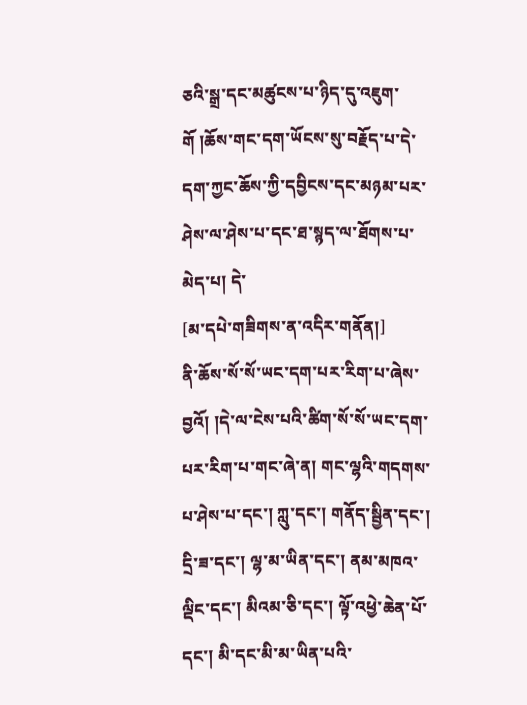ཅའི་སྒྲ་དང་མཚུངས་པ་ཉིད་དུ་འཇུག་གོ །ཆོས་གང་དག་ཡོངས་སུ་བརྗོད་པ་དེ་དག་ཀྱང་ཆོས་ཀྱི་དབྱིངས་དང་མཉམ་པར་ཤེས་ལ་ཤེས་པ་དང་ཐ་སྙད་ལ་ཐོགས་པ་མེད་པ། དེ་
[མ་དཔེ་གཟིགས་ན་འདིར་གནོན།]
ནི་ཆོས་སོ་སོ་ཡང་དག་པར་རིག་པ་ཞེས་བྱའོ། །དེ་ལ་ངེས་པའི་ཚིག་སོ་སོ་ཡང་དག་པར་རིག་པ་གང་ཞེ་ན། གང་ལྷའི་གདགས་པ་ཤེས་པ་དང་། ཀླུ་དང་། གནོད་སྦྱིན་དང་། དྲི་ཟ་དང་། ལྷ་མ་ཡིན་དང་། ནམ་མཁའ་ལྡིང་དང་། མིའམ་ཅི་དང་། ལྟོ་འཕྱེ་ཆེན་པོ་དང་། མི་དང་མི་མ་ཡིན་པའི་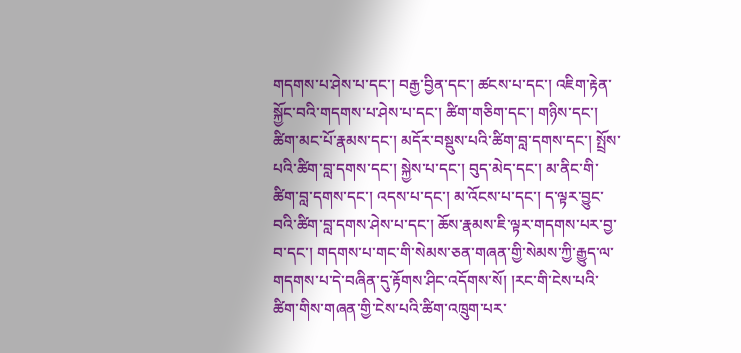གདགས་པ་ཤེས་པ་དང་། བརྒྱ་བྱིན་དང་། ཚངས་པ་དང་། འཇིག་རྟེན་སྐྱོང་བའི་གདགས་པ་ཤེས་པ་དང་། ཚིག་གཅིག་དང་། གཉིས་དང་། ཚིག་མང་པོ་རྣམས་དང་། མདོར་བསྡུས་པའི་ཚིག་བླ་དགས་དང་། སྤྲོས་པའི་ཚིག་བླ་དགས་དང་། སྐྱེས་པ་དང་། བུད་མེད་དང་། མ་ནིང་གི་ཚིག་བླ་དགས་དང་། འདས་པ་དང་། མ་འོངས་པ་དང་། ད་ལྟར་བྱུང་བའི་ཚིག་བླ་དགས་ཤེས་པ་དང་། ཆོས་རྣམས་ཇི་ལྟར་གདགས་པར་བྱ་བ་དང་། གདགས་པ་གང་གི་སེམས་ཅན་གཞན་གྱི་སེམས་ཀྱི་རྒྱུད་ལ་གདགས་པ་དེ་བཞིན་དུ་རྟོགས་ཤིང་འདོགས་སོ། །རང་གི་ངེས་པའི་ཚིག་གིས་གཞན་གྱི་ངེས་པའི་ཚིག་འཁྲུག་པར་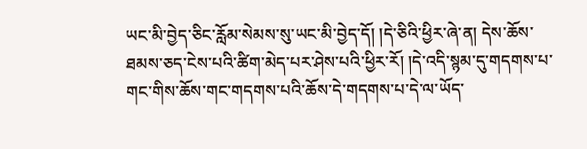ཡང་མི་བྱེད་ཅིང་རློམ་སེམས་སུ་ཡང་མི་བྱེད་དོ། །དེ་ཅིའི་ཕྱིར་ཞེ་ན། དེས་ཆོས་ཐམས་ཅད་ངེས་པའི་ཚིག་མེད་པར་ཤེས་པའི་ཕྱིར་རོ། །དེ་འདི་སྙམ་དུ་གདགས་པ་གང་གིས་ཆོས་གང་གདགས་པའི་ཆོས་དེ་གདགས་པ་དེ་ལ་ཡོད་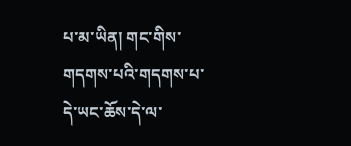པ་མ་ཡིན། གང་གིས་གདགས་པའི་གདགས་པ་དེ་ཡང་ཆོས་དེ་ལ་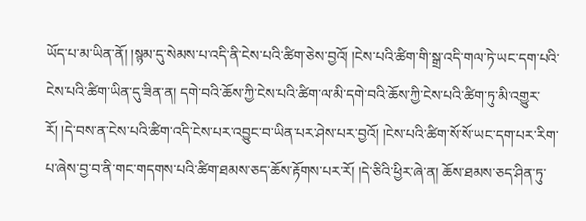ཡོད་པ་མ་ཡིན་ནོ། །སྙམ་དུ་སེམས་པ་འདི་ནི་ངེས་པའི་ཚིག་ཅེས་བྱའོ། །ངེས་པའི་ཚིག་གི་སྒྲ་འདི་གལ་ཏེ་ཡང་དག་པའི་ངེས་པའི་ཚིག་ཡིན་དུ་ཟིན་ན། དགེ་བའི་ཆོས་ཀྱི་ངེས་པའི་ཚིག་ལ་མི་དགེ་བའི་ཆོས་ཀྱི་ངེས་པའི་ཚིག་ཏུ་མི་འགྱུར་རོ། །དེ་བས་ན་ངེས་པའི་ཚིག་འདི་ངེས་པར་འབྱུང་བ་ཡིན་པར་ཤེས་པར་བྱའོ། །ངེས་པའི་ཚིག་སོ་སོ་ཡང་དག་པར་རིག་པ་ཞེས་བྱ་བ་ནི་གང་གདགས་པའི་ཚིག་ཐམས་ཅད་ཆོས་རྟོགས་པར་རོ། །དེ་ཅིའི་ཕྱིར་ཞེ་ན། ཆོས་ཐམས་ཅད་ཤིན་ཏུ་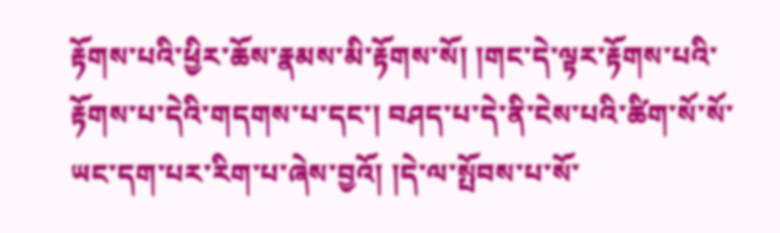རྟོགས་པའི་ཕྱིར་ཆོས་རྣམས་མི་རྟོགས་སོ། །གང་དེ་ལྟར་རྟོགས་པའི་རྟོགས་པ་དེའི་གདགས་པ་དང་། བཤད་པ་དེ་ནི་ངེས་པའི་ཚིག་སོ་སོ་ཡང་དག་པར་རིག་པ་ཞེས་བྱའོ། །དེ་ལ་སྤོབས་པ་སོ་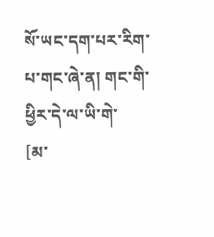སོ་ཡང་དག་པར་རིག་པ་གང་ཞེ་ན། གང་གི་ཕྱིར་དེ་ལ་ཡི་གེ་
[མ་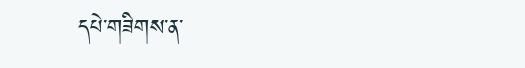དཔེ་གཟིགས་ན་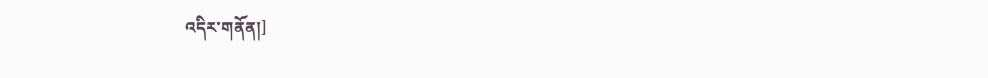འདིར་གནོན།]